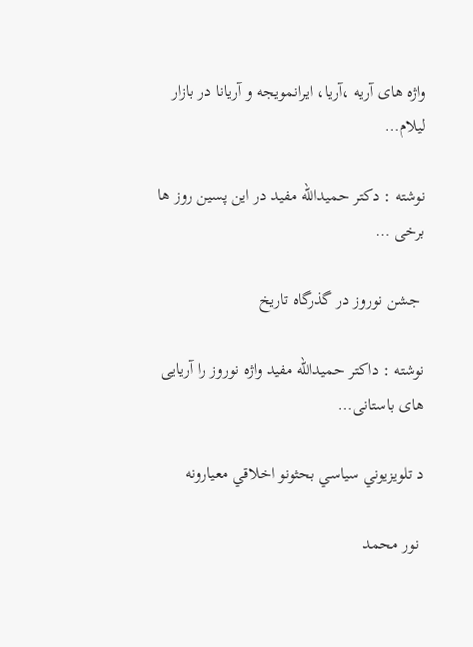واژه های آریه ،آریا، ایرانمویجه و آریانا در بازار لیلام…

نوشته : دکتر حمیدالله مفید در این پسین روز ها  برخی …

 جشن نوروز در گذرگاه تاریخ

نوشته : داکتر حمیدالله مفید واژه نوروز را آریایی های باستانی…

د تلویزیوني سیاسي بحثونو اخلاقي معیارونه

 نور محمد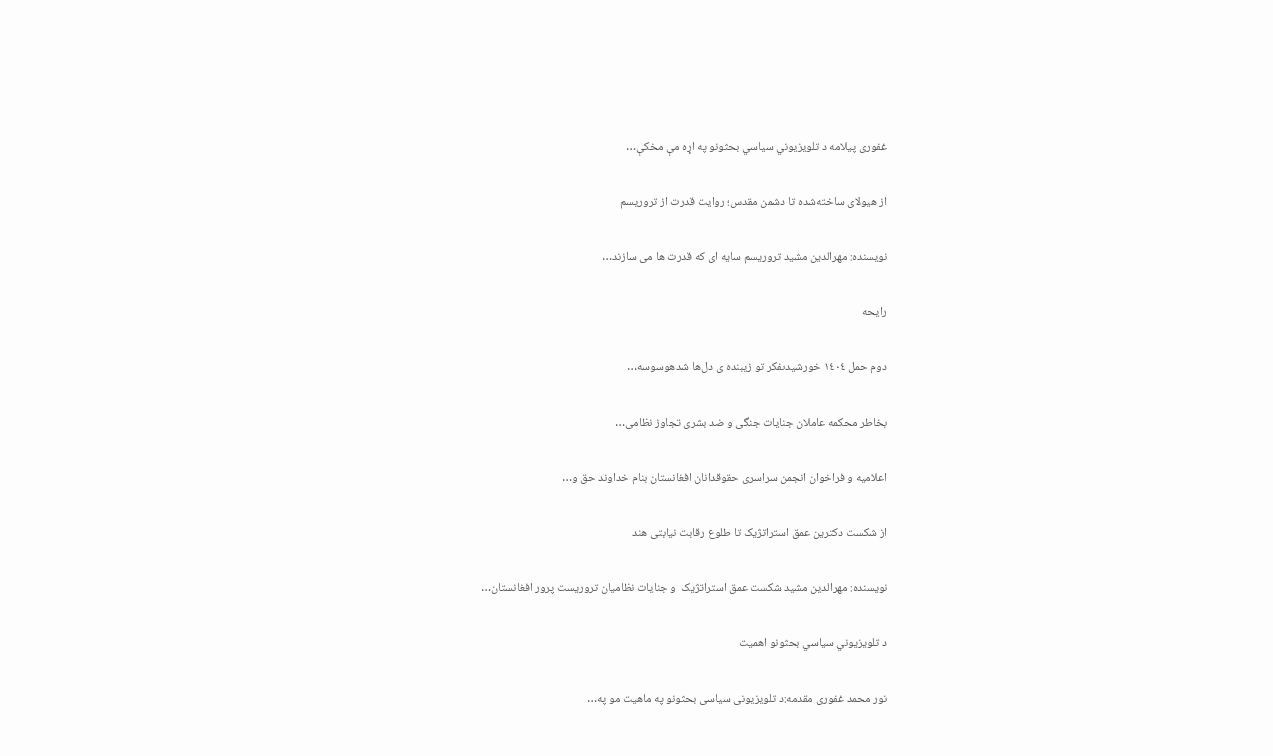غفوری پیلامه د تلویزیوني سیاسي بحثونو په اړه مې مخکې…

از هیولای ساخته‌شده تا دشمن مقدس؛ روایت قدرت از تروریسم

نویسنده: مهرالدین مشید تروریسم سایه ای که قدرت ها می سازند…

رايحه

دوم حمل ١٤٠٤ خورشيدىفکر تو زیبنده ‌‌‌‌‌‌ی دل‌ها شدهوسوسه…

بخاطر محکمه عاملان جنایات جنگی و ضد بشری تجاوز نظامی…

اعلامیه و فراخوان انجمن سراسری حقوقدانان افغانستان بنام خداوند حق و…

از شکست دکترین عمق استراتژیک تا طلوع رقابت نیابتی هند

نویسنده: مهرالدین مشید شکست عمق استراتژیک  و جنایات نظامیان تروریست پرور افغانستان…

د تلویزیوني سیاسي بحثونو اهمیت

نور محمد غفوری مقدمه:د تلویزیونی سیاسی بحثونو په ماهیت مو په…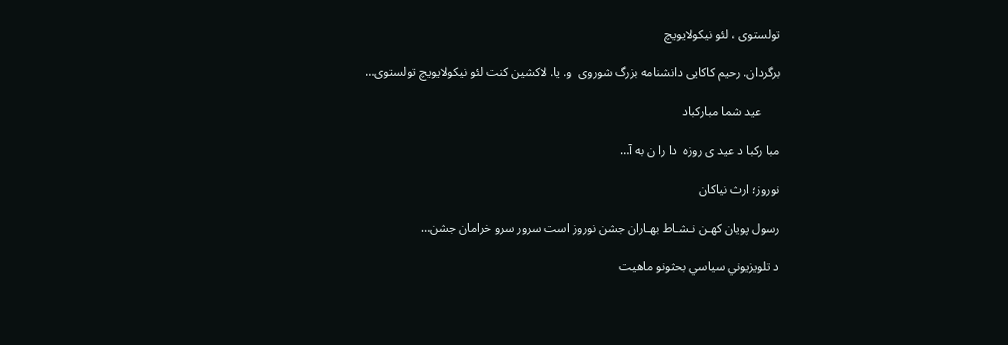تولستوی ، لئو نیکولایویچ

برگردان. رحیم کاکایی دانشنامه بزرگ شوروی  و. یا. لاکشین کنت لئو نیکولایویچ تولستوی…

      عید شما مبارکباد

مبا رکبا د عید ی روزه  دا را ن به آ…

نوروز؛ ارث نیاکان

رسول پویان کهـن نـشـاط بهـاران جشن نوروز است سرور سرو خرامان جشن…

د تلویزیوني سیاسي بحثونو ماهیت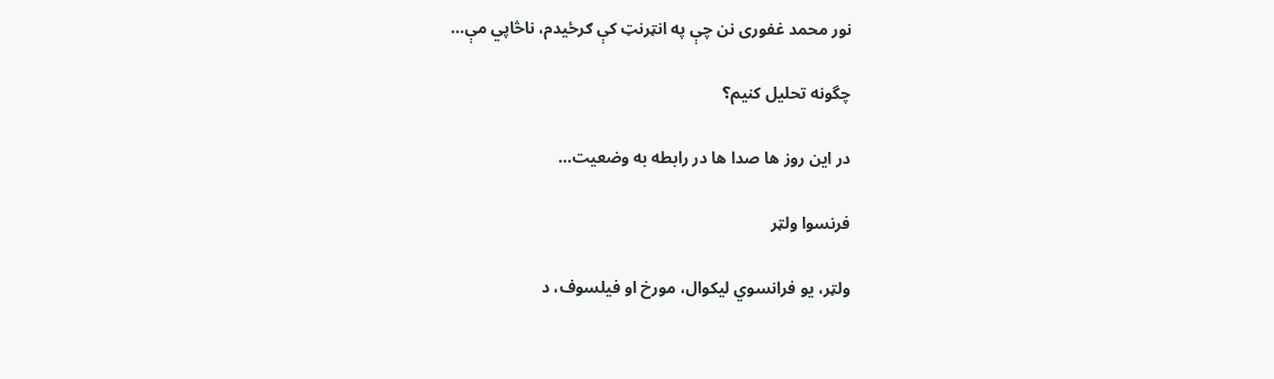نور محمد غفوری نن چې په انټرنټ کې ګرځیدم، ناڅاپي مې…

چگونه تحلیل کنیم؟

در این روز ها صدا ها در رابطه به وضعیت…

فرنسوا ولټر

ولټر، یو فرانسوي لیکوال، مورخ او فیلسوف، د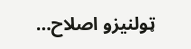ټولنیزو اصلاح…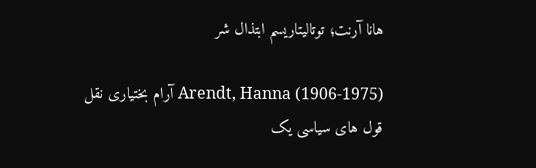هانا آرنت؛ توتالیتاریسم ابتذال شر

Arendt, Hanna (1906-1975) آرام بختیاری نقل قول های سیاسی یک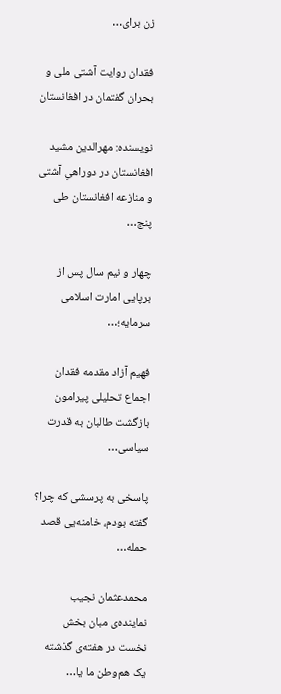زن برای…

فقدان روایت آشتی ملی و بحران گفتمان در افغانستان

نویسنده: مهرالدین مشید افغانستان در دوراهیِ آشتی و منازعه افغانستان طی پنج…

چهار و نیم سال پس از برپایی امارت اسلامی سرمایه؛…

فهیم آزاد مقدمه فقدان اجماع تحلیلی پیرامون بازگشت طالبان به قدرت سیاسی…

پاسخی به پرسشی که چرا؟ گفته بودم، خامنه‌یی قصد حمله…

محمدعثمان نجیب نماینده‌ی مبان بخش نخست در هفته‌ی گذشته‌ یک هم‌وطن ما یا…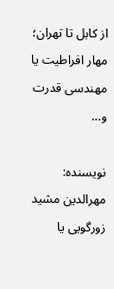از کابل تا تهران؛ مهار افراطیت یا مهندسی قدرت و…

نویسنده: مهرالدین مشید زورگویی یا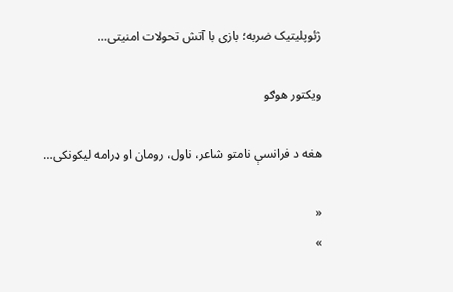ژئوپلیتیک ضربه؛ بازی با آتش تحولات امنیتی…

ویکتور هوګو

هغه د فرانسې نامتو شاعر، ناول، رومان او ډرامه لیکونکی…

«
»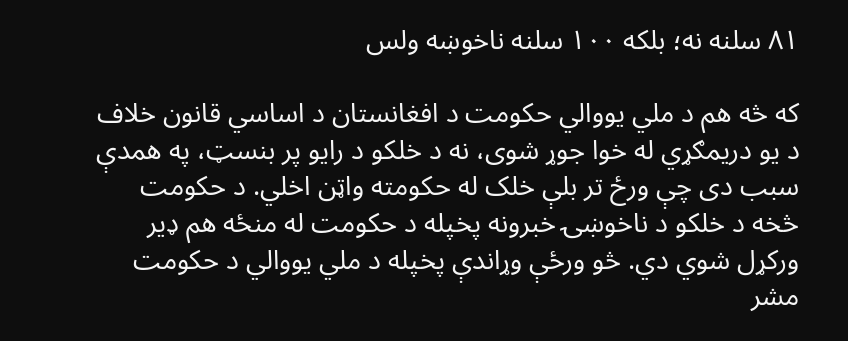۸۱ سلنه نه؛ بلکه ۱۰۰ سلنه ناخوښه ولس

که څه هم د ملي يووالي حکومت د افغانستان د اساسي قانون خلاف د يو دريمګړي له خوا جوړ شوى، نه د خلکو د رايو پر بنسټ، په همدې سبب دی چې ورځ تر بلې خلک له حکومته واټن اخلي. د حکومت څخه د خلکو د ناخوښۍ خبرونه پخپله د حکومت له منځه هم ډير ورکړل شوي دي. څو ورځې وړاندې پخپله د ملي یووالي د حکومت مشر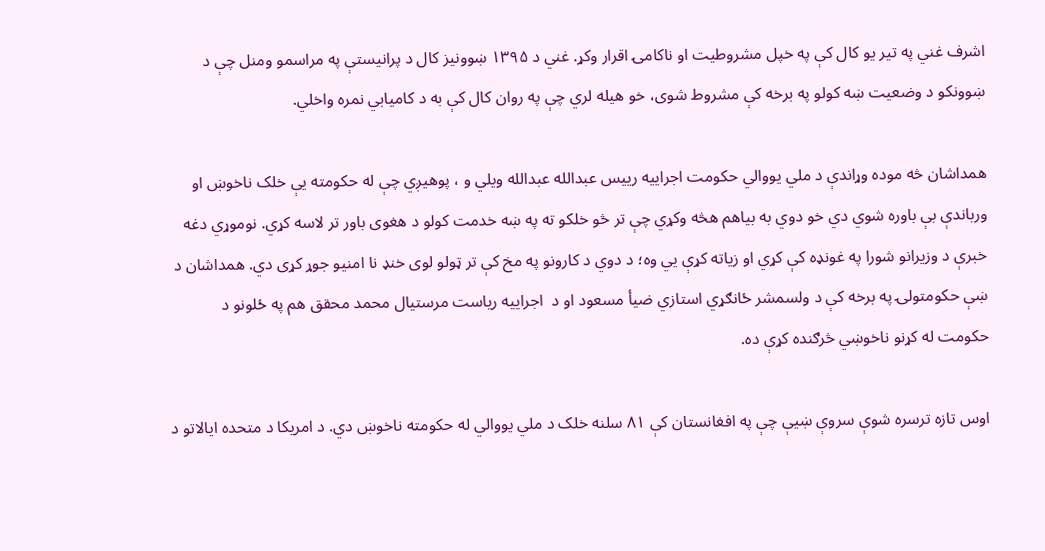اشرف غني په تير يو کال کې په خپل مشروطيت او ناکامۍ اقرار وکړ. غني د ۱۳۹۵ ښوونيز کال د پرانيستې په مراسمو ومنل چې د ښوونکو د وضعيت ښه کولو په برخه کې مشروط شوى، خو هيله لري چې په روان کال کې به د کاميابي نمره واخلي.

همداشان څه موده وړاندې د ملي یووالي حکومت اجراییه رییس عبدالله عبدالله ويلي و ، پوهیږي چې له حکومته یې خلک ناخوښ او ورباندې بې باوره شوي دي خو دوي به بیاهم هڅه وکړي چې تر څو خلکو ته په ښه خدمت کولو د هغوی باور تر لاسه کړي. نوموړي دغه خبرې د وزیرانو شورا په غونډه کې کړي او زیاته کړې يي وه؛ د دوي د کارونو په مخ کې تر ټولو لوی خنډ نا امنیو جوړ کړی دي. همداشان د ښې حکومتولۍ په برخه کې د ولسمشر ځانګړي استازي ضيأ مسعود او د  اجراييه رياست مرستيال محمد محقق هم په ځلونو د حکومت له کړنو ناخوښي څرګنده کړې ده.

اوس تازه ترسره شوې سروې ښيې چې په افغانستان کې ۸۱ سلنه خلک د ملي يووالي له حکومته ناخوښ دي. د امریکا د متحده ایالاتو د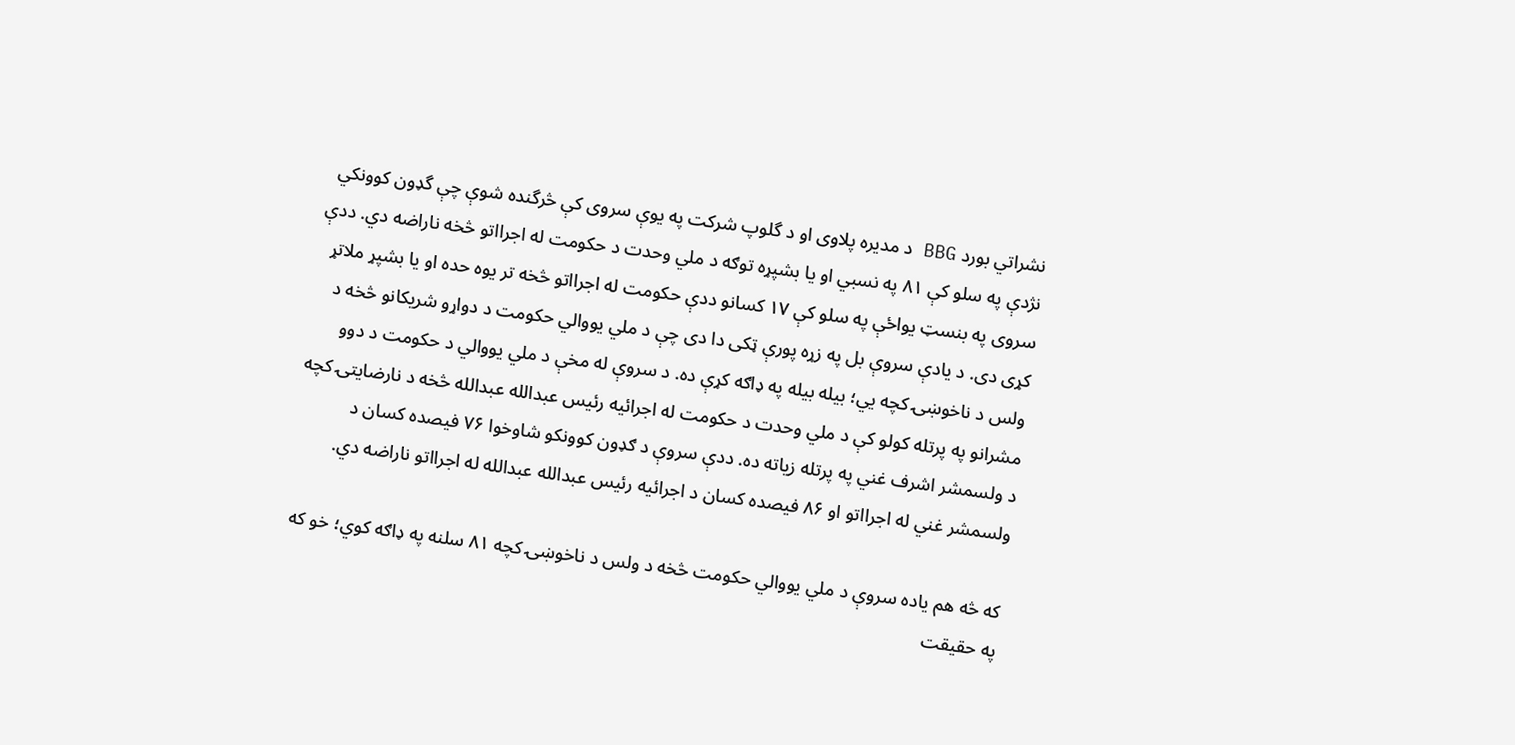نشراتي بورد BBG د مدیره پلاوی او د گلوپ شرکت په یوې سروی کې څرگنده شوې چې گډون کوونکي نژدې په سلو کې ٨١ په نسبي او یا بشپړه توګه د ملي وحدت د حکومت له اجرااتو څخه ناراضه دي. ددې سروی په بنسټ یواځې په سلو کې ١٧ کسانو ددې حکومت له اجرااتو څخه تر یوه حده او یا بشپړ ملاتړ کړی دی. د يادې سروې بل په زړه پورې ټکی دا دی چې د ملي يووالي حکومت د دواړو شريکانو څخه د ولس د ناخوښۍ کچه يي؛ بيله بيله په ډاګه کړې ده. د سروې له مخې د ملي یووالي د حکومت د دوو مشرانو په پرتله کولو کې د ملي وحدت د حکومت له اجرائیه رئیس عبدالله عبدالله څخه د نارضایتۍ کچه د ولسمشر اشرف غني په پرتله زیاته ده. ددې سروې د ګډون کوونکو شاوخوا ۷۶ فیصده کسان د ولسمشر غني له اجرااتو او ۸۶ فیصده کسان د اجرائیه رئیس عبدالله عبدالله له اجرااتو ناراضه دي.

که څه هم ياده سروې د ملي يووالي حکومت څخه د ولس د ناخوښۍ کچه ۸۱ سلنه په ډاګه کوي؛ خو که په حقيقت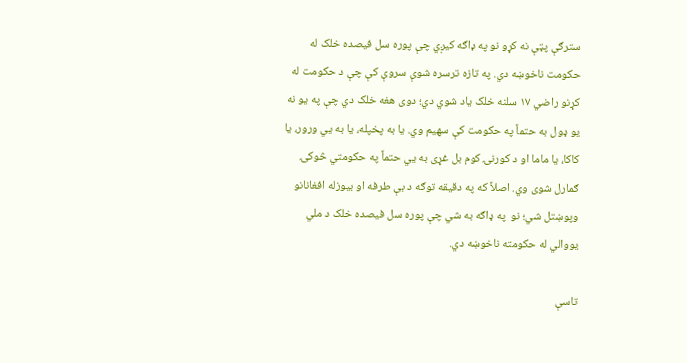سترګې پټې نه کړو نو په ډاګه کيږي چې پوره سل فیصده خلک له حکومت ناخوښه دي. په تازه ترسره شوې سروې کې چې د حکومت له کړنو راضي ۱۷ سلنه خلک ياد شوي دي؛ دوی هغه خلک دي چې په يو نه يو ډول به حتماً په حکومت کې سهيم وي. يا به پخپله، يا به يي ورور، يا کاکا، يا ماما او د کورنۍ کوم بل غړی به يي حتماً په حکومتي څوکۍ ګمارل شوی وي. اصلاً که په دقيقه توګه د بې طرفه او بيوزله افغانانو وپوښتل شي؛ نو  په ډاګه به شي چې پوره سل فيصده خلک د ملي يووالي له حکومته ناخوښه دي.

تاسې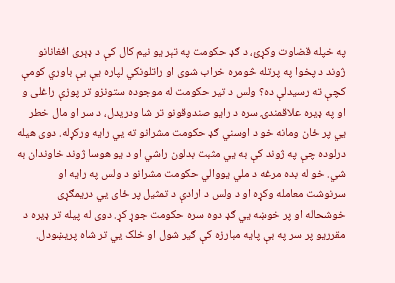په خپله قضاوت وکړئ، د ګډ حکومت په تېر يو نيم کال کې د ډېری افغانانو ژوند د پخوا په پرتله څومره خراب شوی او راتلونکي لپاره يې بې باوري کومې کچې ته رسيدلې ده؟ ولس د تير حکومت له موجوده ستونزو تر پوزې راغلی و او په ډيره علاقمندۍ سره د رايو صندوقونو تر شا ودريدل، د سر او مال خطر يي پر ځان ومانه خو د اوسني ګډ حکومت مشرانو ته يي رايه ورکړله. دوی هيله درلوده چې په ژوند کې به يي مثبت بدلون راشي او د يو هوسا ژوند خاوندان به شي. خو له بده مرغه د ملي يووالي حکومت مشرانو د ولس په رايه او سرنوشت معامله وکړه او د ولس د ارادې د تمثيل پر ځای يي دريمګړی خوشحاله او پر خوښه يي ګډ دوه سره حکومت جوړ کړ. دوی له پيله تر ډیره د مقرریو پر سر په بې پایه مبارزه کې ګیر شول او خلک يي تر شاه پريښودل.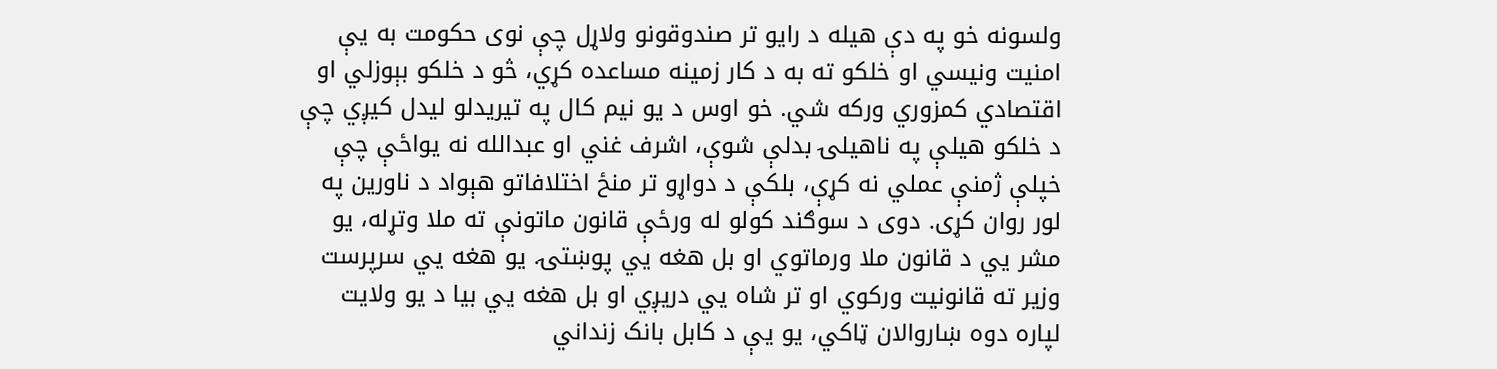ولسونه خو په دې هيله د رايو تر صندوقونو ولاړل چې نوى حکومت به يې امنيت ونيسي او خلکو ته به د کار زمينه مساعده کړي، څو د خلکو بېوزلي او اقتصادي کمزوري ورکه شي. خو اوس د يو نيم کال په تيريدلو ليدل کيږي چې د خلکو هيلې په ناهيلۍ بدلې شوې، اشرف غني او عبدالله نه يواځې چې خپلې ژمنې عملي نه کړې، بلکې د دواړو تر منځ اختلافاتو هېواد د ناورين په لور روان کړى. دوی د سوګند کولو له ورځې قانون ماتونې ته ملا وتړله، يو مشر يي د قانون ملا ورماتوي او بل هغه يي پوښتۍ. يو هغه يي سرپرست وزير ته قانونيت ورکوي او تر شاه يي دريږي او بل هغه يي بيا د يو ولايت لپاره دوه ښاروالان ټاکي، يو يې د کابل بانک زنداني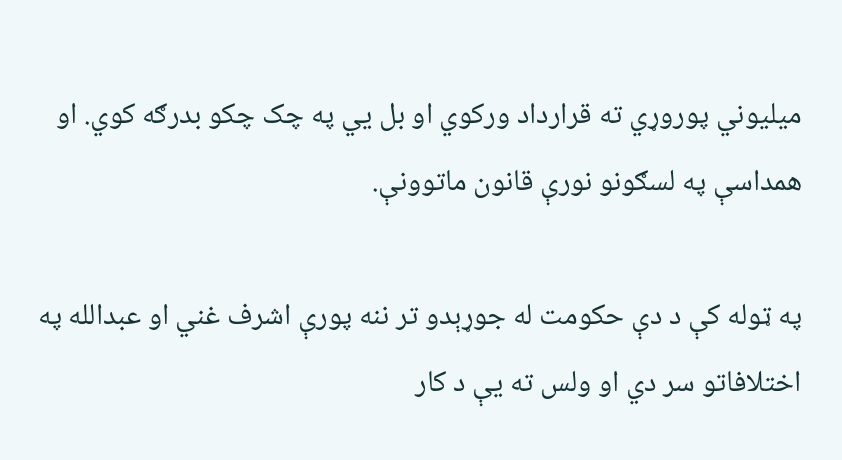ميليوني پوروړي ته قرارداد ورکوي او بل يي په چک چکو بدرګه کوي. او همداسې په لسګونو نورې قانون ماتوونې.

په ټوله کې د دې حکومت له جوړېدو تر ننه پورې اشرف غني او عبدالله په اختلافاتو سر دي او ولس ته يې د کار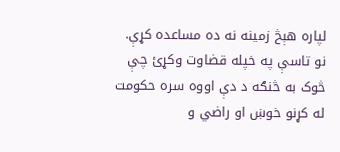لپاره هېڅ زمينه نه ده مساعده کړې. نو تاسې په خپله قضاوت وکړئ چې څوک به څنګه د دې اووه سره حکومت له کړنو خوښ او راضي و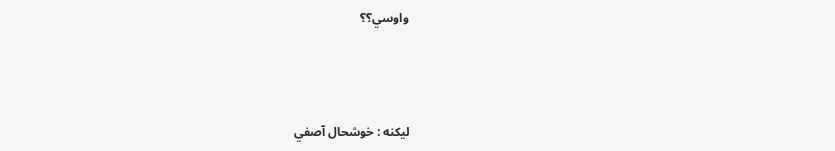واوسي؟؟



لیکنه : خوشحال آصفي